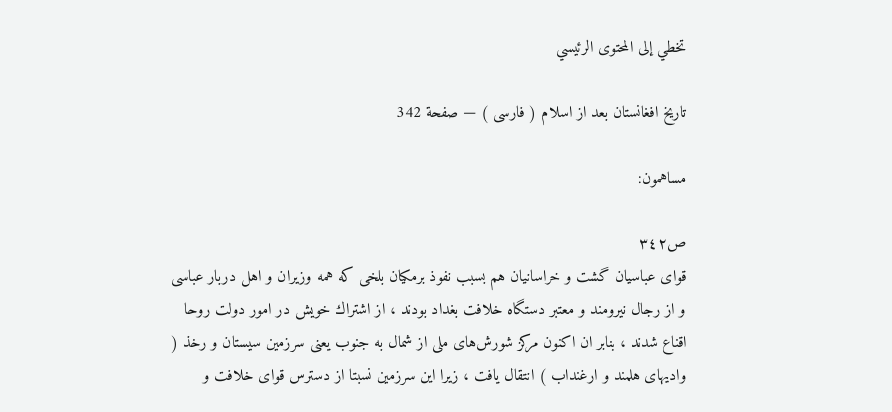تخطي إلى المحتوى الرئيسي

تاريخ افغانستان بعد از اسلام ( فارسى ) — صفحة 342

مساهمون:

ص٣٤٢
قواى عباسيان گشت و خراسانيان هم بسبب نفوذ برمكيان بلخى كه همه وزيران و اهل دربار عباسى و از رجال نيرومند و معتبر دستگاه خلافت بغداد بودند ، از اشتراك خويش در امور دولت روحا اقناع شدند ، بنابر ان اكنون مركز شورش‌هاى ملى از شمال به جنوب يعنى سرزمين سيستان و رخذ ( واديهاى هلمند و ارغنداب ) انتقال يافت ، زيرا اين سرزمين نسبتا از دسترس قواى خلافت و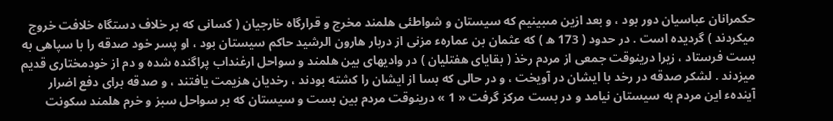حكمرانان عباسيان دور بود ، و بعد ازين مىبينيم كه سيستان و شواطئى هلمند مخرج و قرارگاه خارجيان ( كسانى كه بر خلاف دستگاه خلافت خروج ميكردند ) گرديده است . در حدود ( 173 ه ) كه عثمان بن عمارهء مزنى از دربار هارون الرشيد حاكم سيستان بود ، او پسر خود صدقه را با سپاهى به بست فرستاد ، زيرا درينوقت جمعى از مردم رخذ ( بقاياى هفتليان ) در واديهاى بين هلمند و سواحل ارغنداب پراگنده شده و دم از خودمختارى قديم ميزدند . لشكر صدقه در رخد با ايشان در آويخت ، و در حالى كه بسا از ايشان را كشته بودند ، رخديان هزيمت يافتند ، و صدقه براى دفع اضرار آيندهء اين مردم به سيستان نيامد و در بست مركز گرفت « 1 » درينوقت مردم بين بست و سيستان كه بر سواحل سبز و خرم هلمند سكونت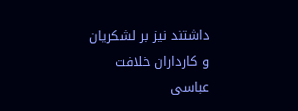داشتند نيز بر لشكريان و كارداران خلافت عباسى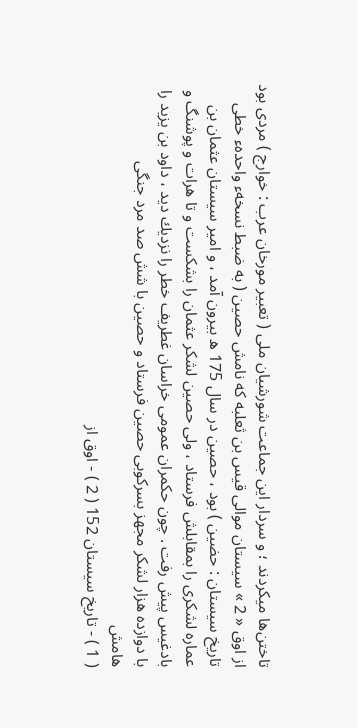تاختن‌ها ميكردند ؛ و سردار اين جماعت شورشيان ملى ( تعبير مورخان عرب : خوارج ) مردى بود از اوق « 2 » سيستان موالى قيس بن ثعلبه كه نامش حصين ( به ضبط نسخهء واحدهء خطى تاريخ سيستان : حضين ) بود ، حصين در سال 175 ه بيرون آمد ، و امير سيستان عثمان بن عماره لشكرى را بمقابلش فرستاد ، ولى حصين لشكر عثمان را بشكست و تا هرات و پوشنگ و بادغيس پيش رفت . چون حكمران عمومى خراسان غطريف خطر را نزديك ديد ، داود بن يزيد را با دوازده هزار لشكر مجهز بسركوبى حصين فرستاد و حصين با شش صد مرد جنگى
هامش
( 1 ) - تاريخ سيستان 152 ( 2 ) - اوق از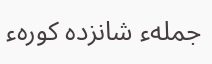جملهء شانزده كورهء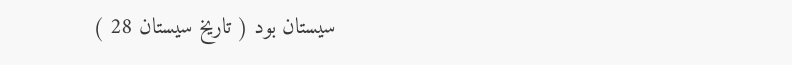سيستان بود ( تاريخ سيستان 28 )